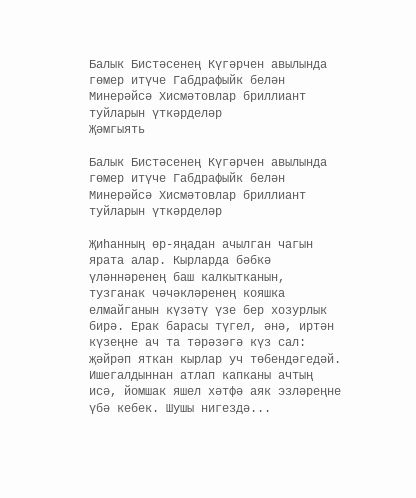Балык Бистәсенең Күгәрчен авылында гөмер итүче Габдрафыйк белән Минерәйсә Хисмәтовлар бриллиант туйларын үткәрделәр
Җәмгыять

Балык Бистәсенең Күгәрчен авылында гөмер итүче Габдрафыйк белән Минерәйсә Хисмәтовлар бриллиант туйларын үткәрделәр

Җиһанның өр-яңадан ачылган чагын ярата алар. Кырларда бәбкә үләннәренең баш калкытканын, тузганак чәчәкләренең кояшка елмайганын күзәтү үзе бер хозурлык бирә. Ерак барасы түгел, әнә, иртән күзеңне ач та тәрәзәгә күз сал: җәйрәп яткан кырлар уч төбендәгедәй. Ишегалдыннан атлап капканы ачтың исә, йомшак яшел хәтфә аяк эзләреңне үбә кебек. Шушы нигездә...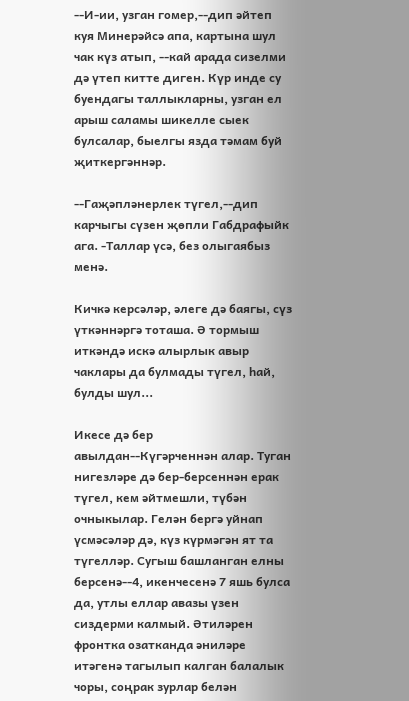--И-ии, узган гомер,--дип әйтеп куя Минерәйсә апа, картына шул чак күз атып, --кай арада сизелми дә үтеп китте диген. Күр инде су буендагы таллыкларны, узган ел арыш саламы шикелле сыек булсалар, быелгы язда тәмам буй җиткергәннәр.

--Гаҗәпләнерлек түгел,--дип карчыгы сүзен җөпли Габдрафыйк ага. -Таллар үсә, без олыгаябыз менә.

Кичкә керсәләр, әлеге дә баягы, сүз үткәннәргә тоташа. Ә тормыш иткәндә искә алырлык авыр чаклары да булмады түгел, һай, булды шул...

Икесе дә бер авылдан--Күгәрченнән алар. Туган нигезләре дә бер-берсеннән ерак түгел, кем әйтмешли, түбән очныкылар. Гелән бергә уйнап үсмәсәләр дә, күз күрмәгән ят та түгелләр. Сугыш башланган елны берсенә--4, икенчесенә 7 яшь булса да, утлы еллар авазы үзен сиздерми калмый. Әтиләрен фронтка озатканда әниләре итәгенә тагылып калган балалык чоры, соңрак зурлар белән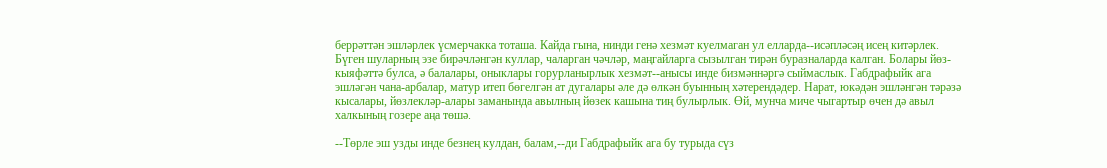беррәттән эшләрлек үсмерчакка тоташа. Кайда гына, нинди генә хезмәт куелмаган ул елларда--исәпләсәң исең китәрлек. Бүген шуларның эзе бирәчләнгән куллар, чаларган чәчләр, маңгайларга сызылган тирән буразналарда калган. Болары йөз-кыяфәттә булса, ә балалары, оныклары горурланырлык хезмәт--анысы инде бизмәннәргә сыймаслык. Габдрафыйк ага эшләгән чана-арбалар, матур итеп бөгелгән ат дугалары әле дә өлкән буынның хәтерендәдер. Нарат, юкәдән эшләнгән тәрәзә кысалары, йөзлекләр-алары заманында авылның йөзек кашына тиң булырлык. Өй, мунча миче чыгартыр өчен дә авыл халкының гозере аңа төшә.

--Төрле эш узды инде безнең кулдан, балам,--ди Габдрафыйк ага бу турыда сүз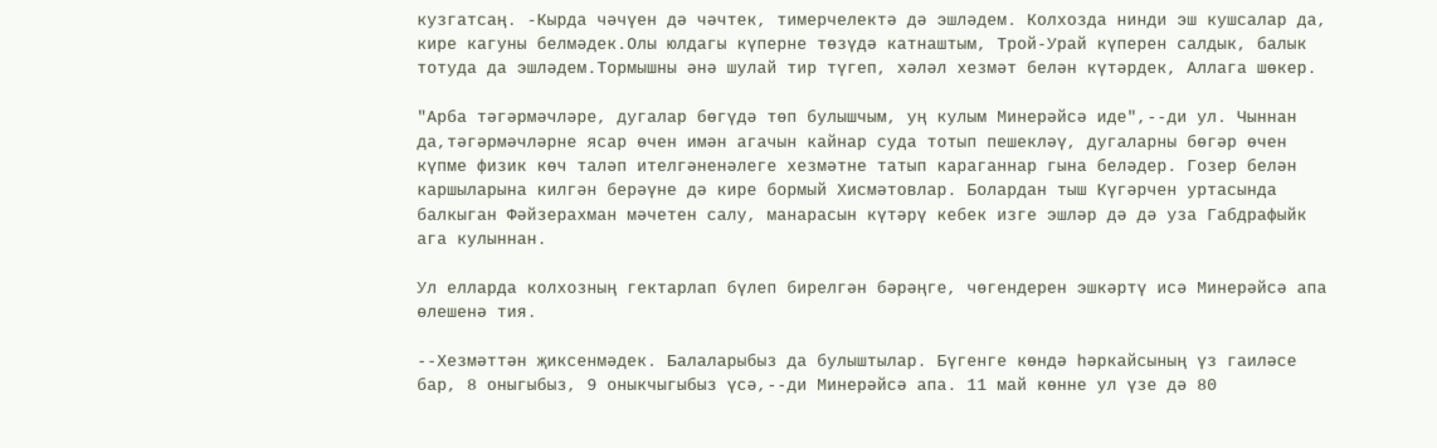кузгатсаң. -Кырда чәчүен дә чәчтек, тимерчелектә дә эшләдем. Колхозда нинди эш кушсалар да, кире кагуны белмәдек.Олы юлдагы күперне төзүдә катнаштым, Трой-Урай күперен салдык, балык тотуда да эшләдем.Тормышны әнә шулай тир түгеп, хәләл хезмәт белән күтәрдек, Аллага шөкер.

"Арба тәгәрмәчләре, дугалар бөгүдә төп булышчым, уң кулым Минерәйсә иде",--ди ул. Чыннан да,тәгәрмәчләрне ясар өчен имән агачын кайнар суда тотып пешекләү, дугаларны бөгәр өчен күпме физик көч таләп ителгәненәлеге хезмәтне татып караганнар гына беләдер. Гозер белән каршыларына килгән берәүне дә кире бормый Хисмәтовлар. Болардан тыш Күгәрчен уртасында балкыган Фәйзерахман мәчетен салу, манарасын күтәрү кебек изге эшләр дә дә уза Габдрафыйк ага кулыннан.

Ул елларда колхозның гектарлап бүлеп бирелгән бәрәңге, чөгендерен эшкәртү исә Минерәйсә апа өлешенә тия.

--Хезмәттән җиксенмәдек. Балаларыбыз да булыштылар. Бүгенге көндә һәркайсының үз гаиләсе бар, 8 оныгыбыз, 9 оныкчыгыбыз үсә,--ди Минерәйсә апа. 11 май көнне ул үзе дә 80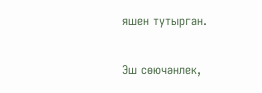яшен тутырган.

Эш сөючәнлек,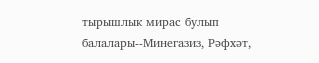тырышлык мирас булып балалары--Минегазиз, Рәфхәт,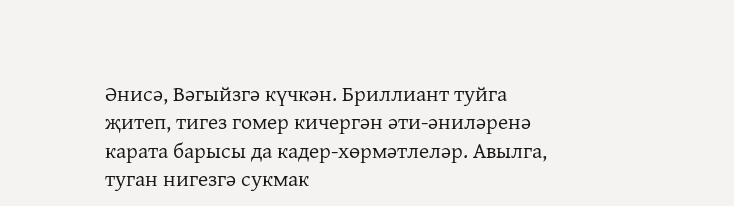Әнисә, Вәгыйзгә күчкән. Бриллиант туйга җитеп, тигез гомер кичергән әти-әниләренә карата барысы да кадер-хөрмәтлеләр. Авылга, туган нигезгә сукмак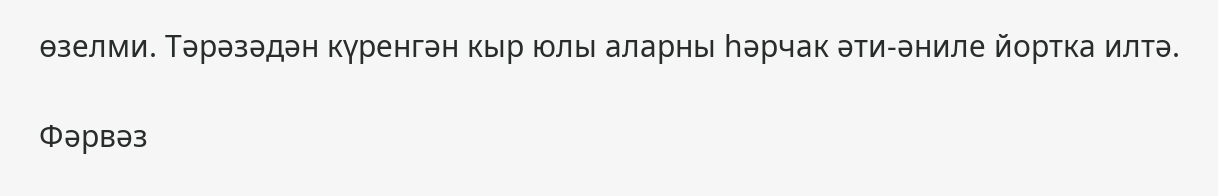өзелми. Тәрәзәдән күренгән кыр юлы аларны һәрчак әти-әниле йортка илтә.

Фәрвәз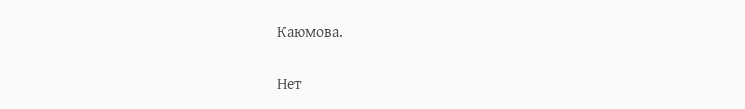Каюмова.


Нет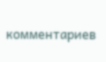комментариев